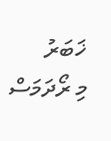ޚަބަރު
މި ރޯދަމަސް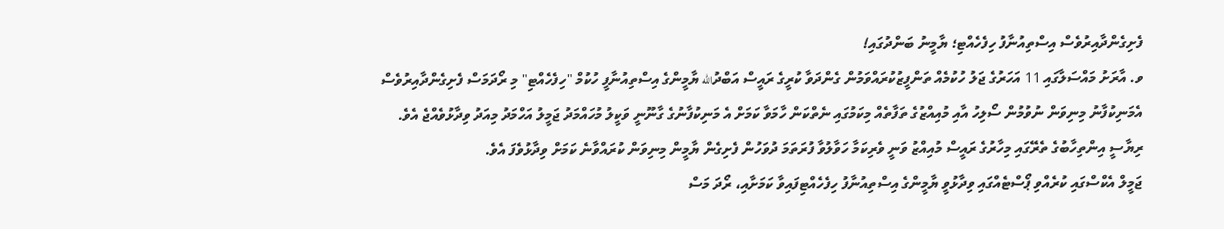ފެށިގެންދާއިރުވެސް އިސްތިއުނާފު ހިފެހެއްޓި؛ ޔާމީނު ބަންދުގައި!
ވ. އާރަށު މައްސަލާގައި 11 އަހަރުގެ ޖަލު ހުކުމެއް ތަންފީޒުކުރައްވަމުން ގެންދަވާ ކުރީގެ ރައީސް އަބްދުالله ޔާމީންގެ އިސްތިއުނާފީ ހުކުމް "ހިފެހެއްޓި" މި ރޯދަމަސް ފެށިގެންދާއިރުވެސް އެމަނިކުފާނު މިނިވަން ނުވުމުން ސޯލިހު އާއި މުއިއްޒުގެ ތަފާތެއް މިކަމުގައި ނެތްކަން ހާމަވާ ކަމަށް އެ މަނިކުފާނުގެ ގާނޫނީ ވަކީލު މުހައްމަދު ޖަމީލު އަހްމަދު މިއަދު ވިދާޅުވެއްޖެ އެވެ.
ރިޔާސީ އިންތިހާބުގެ ތެރޭގައި މިހާރުގެ ރައީސް މުއިއްޒު ވަނީ ވެރިކަމާ ހަވާލުވާ ފުރަތަމަ ދުވަހުން ފެށިގެން ޔާމީން މިނިވަން ކުރައްވާނެ ކަމަށް ވިދާޅުވެފަ އެވެ.
ޖަމީލް އެކްސްގައި ކުރެއްވި ޕޯސްޓެއްގައި ވިދާޅުވީ ޔާމީންގެ އިސްތިއުނާފު ހިފެހެއްޓިފައިވާ ކަމަށާއި، ރޯދަ މަސް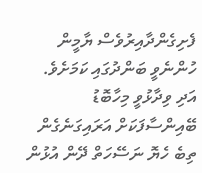ފެށިގެންދާއިރުވެސް ޔާމީން ހުންނެވީ ބަންދުގައި ކަމަށެވެ. އަދި ވިދާޅުވީ މިހާބޮޑު ބޭއިންސާފަކަށް އަރައިގަނެގެން ތިބެ ހެޔޮ ނަސޭހަތް ދޭން އުޅުން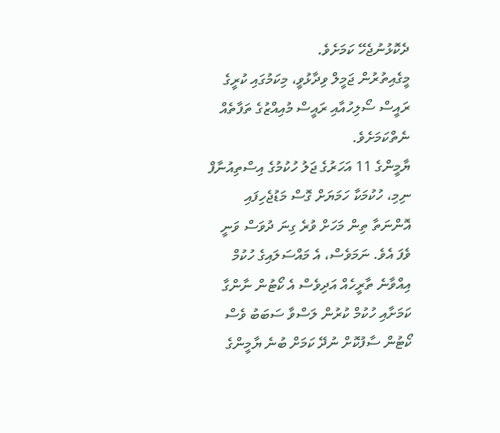ދެކޮޅުނުޖެހޭ ކަމަށެވެ.
މީގެއިތުރުން ޖަމީލް ވިދާޅުވީ، މިކަމުގައި ކުރީގެ ރައީސް ސޯލިހުއާއި ރައީސް މުއިއްޒުގެ ތަފާތެއް ނެތްކަމަށެވެ.
ޔާމީންގެ 11 އަހަރުގެ ޖަލު ހުކުމުގެ އިސްތިއުނާފް ނިމި، ހުކުމަކާ ހަމަޔަށް ގޮސް މަޑުޖެހިފައި އޮންނަތާ ތިން މަހަށް ވުރެ ގިނަ ދުވަސް ވަނީ ވެފަ އެވެ. ނަމަވެސް، އެ މައްސަލައިގެ ހުކުމް އިއްވާނެ ތާރީހެއް އަދިވެސް އެ ކޯޓުން ނާންގާ ކަމަށާއި ހުކުމް ކުރުން ލަސްވާ ސަބަބު ވެސް ކޯޓުން ސާފުކޮށް ނުދޭ ކަމަށް ބުނެ ޔާމީންގެ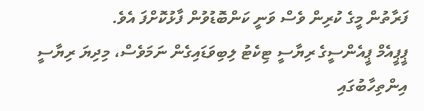ފަރާތުން މީގެ ކުރިން ވެސް ވަނީ ކަންބޮޑުވުން ފާޅުކޮށްފަ އެވެ.
ޕީޕީއެމް ޕީއެންސީގެ ރިޔާސީ ޓިކެޓު ލިބިވަޑައިގެން ނަމަވެސް، މިދިޔަ ރިޔާސީ އިންތިހާބުގައި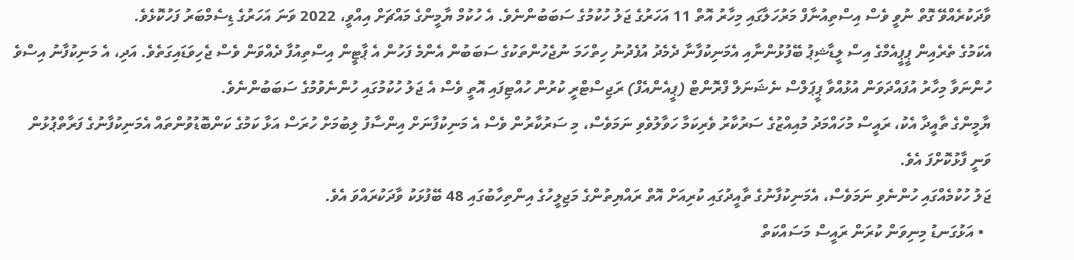ވާދަކުރެއްވޭ ގޮތް ނުވީ ވެސް އިސްތިއުނާފް މަރުހަލާގައި މިހާރު އޮތް 11 އަހަރުގެ ޖަލު ހުކުމުގެ ސަބަބުންނެވެ. އެ ހުކުމް ޔާމީންގެ މައްޗަށް އިއްވީ، 2022 ވަނަ އަހަރުގެ ޑިސެމްބަރު ފަހުކޮޅެވެ.
އެކަމުގެ ތެރެއިން ޕީޕީއެމްގެ އިސް ލީޑާޝިޕު ބޭފުޅުންނާއި އެމަނިކުފާނާ ދެމެދު އުފެދުނު ހިތްހަމަ ނުޖެހުންތަކުގެ ސަބަބުން އެންމެ ފަހުން އެ ޕާޓީން އިސްތިއުފާ ދެއްވަން ވެސް ޖެހިވަޑައިގަތެވެ. އަދި، އެ މަނިކުފާނު އިސްވެ ހުންނަވާ މިހާރު އުފައްދަވަން އުޅުއްވާ ޕީޕަލްސް ނެޝަނަލް ފްރޮންޓް (ޕީއެންއެފް) ރަޖިސްޓްރީ ކުރުން ހުއްޓިފައި އޮތީ ވެސް އެ ޖަލު ހުކުމުގައި ހުންނެވުމުގެ ސަބަބުންނެވެ.
ޔާމީންގެ ތާއީދާ އެކު، ރައީސް މުހައްމަދު މުއިއްޒުގެ ސަރުކާރު ވެރިކަމާ ހަވާލުވެވި ނަމަވެސް، މި ސަރުކާރުން ވެސް އެ މަނިކުފާނަށް އިންސާފު ލިބުމަށް ހުރަސް އަޅާ ކަމުގެ ކަންބޮޑުވުންތައް އެމަނިކުފާނުގެ ފަރާތްޕުޅުން ވަނީ ފާޅުކޮށްފަ އެވެ.
ޖަލު ހުކުމެއްގައި ހުންނެވި ނަމަވެސް، އެމަނިކުފާނުގެ ތާއީދުގައި ކުރިއަށް އޮތް ރައްޔިތުންގެ މަޖިލީހުގެ އިންތިހާބުގައި 48 ބޭފުޅަކު ވާދަކުރައްވަ އެވެ.
  • އަޅުގަނޑު މިނިވަން ކުރަން ރައީސް މަސައްކަތް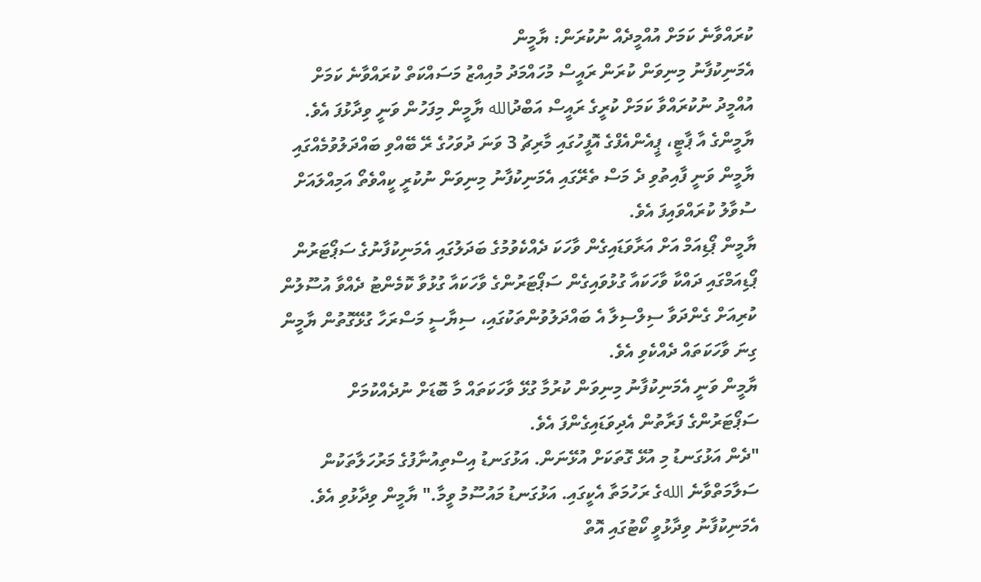ކުރައްވާނެ ކަމަށް އުއްމީދެއް ނުކުރަން: ޔާމީން
އެމަނިކުފާނު މިނިވަން ކުރަން ރައީސް މުހައްމަދު މުއިއްޒު މަސައްކަތް ކުރައްވާނެ ކަމަށް އުއްމީދު ނުކުރައްވާ ކަމަށް ކުރީގެ ރައީސް އަބްދުالله ޔާމީން މިފަހުން ވަނީ ވިދާޅުފަ އެވެ.
ޔާމީންގެ އާ ޕާޓީ، ޕީއެންއެފްގެ އޮފީހުގައި މާރިޗު 3 ވަނަ ދުވަހުގެ ރޭ ބޭއްވި ބައްދަލުވުމެއްގައި ޔާމީން ވަނީ ފާއިތުވި ދެ މަސް ތެރޭގައި އެމަނިކުފާނު މިނިވަން ނުކުރީ ކީއްވެތޯ އަމިއްލައަށް ސުވާލު ކުރައްވައިފަ އެވެ.
ޔާމީން ޕޯޑިއަމް އަށް އަރާވަޑައިގެން ވާހަކަ ދެއްކެވުމުގެ ބަދަލުގައި އެމަނިކުފާނުގެ ސަޕޯޓަރުން ޕޯޑިއަމްގައި ދައްކާ ވާހަކައާ ގުޅުވައިގެން ސަޕޯޓަރުންގެ ވާހަކައާ ގުޅުވާ ކޮމެންޓު ދެއްވާ އުސޫލުން ކުރިއަށް ގެންދަވާ ސިލްސިލާ އެ ބައްދަލުވުންތަކުގައި، ސިޔާސީ މަސްރަހާ ގުޅޭގޮތުން ޔާމީން ގިނަ ވާހަކަތައް ދެއްކެވި އެވެ.
ޔާމީން ވަނީ އެމަނިކުފާނު މިނިވަން ކުރުމާ ގުޅޭ ވާހަކަތައް މާ ބޮޑަށް ނުދެއްކުމަށް ސަޕޯޓަރުންގެ ފަރާތުން އެދިވަޑައިގެންފަ އެވެ.
"ދެން އަޅުގަނޑު މި އުޅޭ ގޮތަކަށް އުޅޭނަން. އަޅުގަނޑު އިސްތިއުނާފުގެ މަރުހަލާތަކުން ސަލާމަތްވާނެ اللهގެ ރަހުމަތާ އެކީގައި. އަޅުގަނޑު މައުސޫމު ވީމާ." ޔާމީން ވިދާޅުވި އެވެ.
އެމަނިކުފާނު ވިދާޅުވީ ކޯޓުގައި އޮތް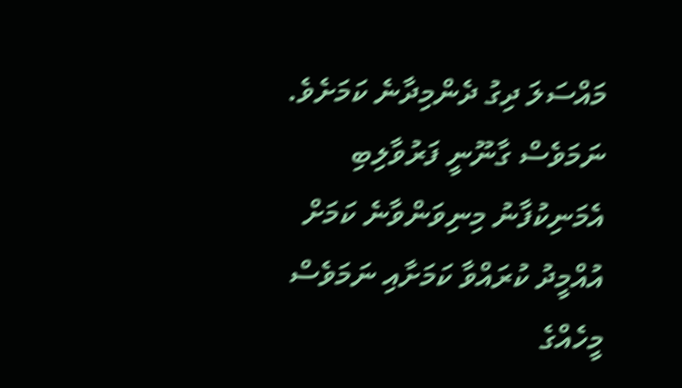މައްސަލަ ދިގު ދެންމިދާނެ ކަމަށެވެ. ނަމަވެސް ގާނޫނީ ފަރުވާލިބި އެމަނިކުފާނު މިނިވަންވާނެ ކަމަށް އުއްމީދު ކުރައްވާ ކަމަށާއި ނަމަވެސް މީހެއްގެ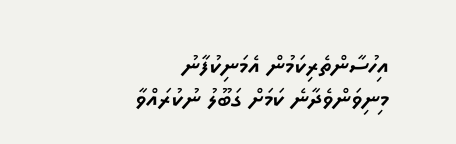އިހުސާންތެރިކަމުން އެމަނިކުފާނު މިނިވަންވެދާނެ ކަމަށް ގަބޫލު ނުކުރައްވާ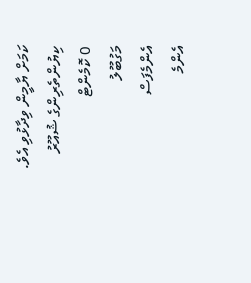ކަމަށް ޔާމީން ވިދާޅުވި އެވެ.
ކިޔުންތެރިންގެ ޝުއޫރު
0 ކޮމެންޓް
މަގުބޫލު
އެންމެފަސް
އެންމެ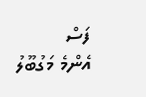ފަސް
އެންމެ މަގުބޫލު